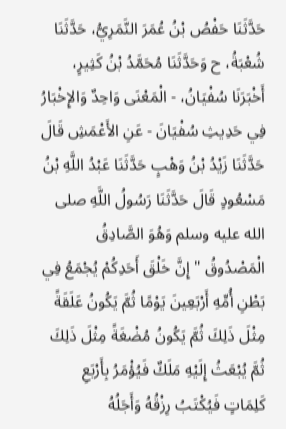حَدَّثَنَا حَفْصُ بْنُ عُمَرَ النَّمَرِيُّ، حَدَّثَنَا شُعْبَةُ، ح وَحَدَّثَنَا مُحَمَّدُ بْنُ كَثِيرٍ، أَخْبَرَنَا سُفْيَانُ، - الْمَعْنَى وَاحِدٌ وَالإِخْبَارُ فِي حَدِيثِ سُفْيَانَ - عَنِ الأَعْمَشِ قَالَ حَدَّثَنَا زَيْدُ بْنُ وَهْبٍ حَدَّثَنَا عَبْدُ اللَّهِ بْنُ مَسْعُودٍ قَالَ حَدَّثَنَا رَسُولُ اللَّهِ صلى الله عليه وسلم وَهُوَ الصَّادِقُ الْمَصْدُوقُ " إِنَّ خَلْقَ أَحَدِكُمْ يُجْمَعُ فِي بَطْنِ أُمِّهِ أَرْبَعِينَ يَوْمًا ثُمَّ يَكُونُ عَلَقَةً مِثْلَ ذَلِكَ ثُمَّ يَكُونُ مُضْغَةً مِثْلَ ذَلِكَ ثُمَّ يُبْعَثُ إِلَيْهِ مَلَكٌ فَيُؤْمَرُ بِأَرْبَعِ كَلِمَاتٍ فَيُكْتَبُ رِزْقُهُ وَأَجَلُهُ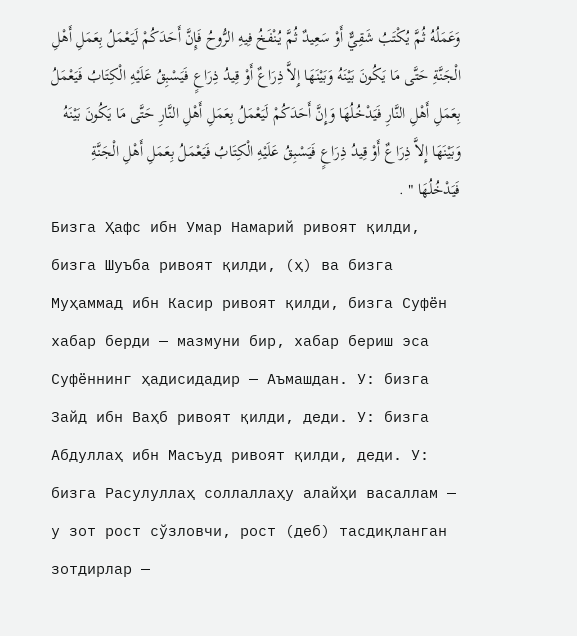وَعَمَلُهُ ثُمَّ يُكْتَبُ شَقِيٌّ أَوْ سَعِيدٌ ثُمَّ يُنْفَخُ فِيهِ الرُّوحُ فَإِنَّ أَحَدَكُمْ لَيَعْمَلُ بِعَمَلِ أَهْلِ الْجَنَّةِ حَتَّى مَا يَكُونَ بَيْنَهُ وَبَيْنَهَا إِلاَّ ذِرَاعٌ أَوْ قِيدُ ذِرَاعٍ فَيَسْبِقُ عَلَيْهِ الْكِتَابُ فَيَعْمَلُ بِعَمَلِ أَهْلِ النَّارِ فَيَدْخُلُهَا وَإِنَّ أَحَدَكُمْ لَيَعْمَلُ بِعَمَلِ أَهْلِ النَّارِ حَتَّى مَا يَكُونَ بَيْنَهُ وَبَيْنَهَا إِلاَّ ذِرَاعٌ أَوْ قِيدُ ذِرَاعٍ فَيَسْبِقُ عَلَيْهِ الْكِتَابُ فَيَعْمَلُ بِعَمَلِ أَهْلِ الْجَنَّةِ فَيَدْخُلُهَا " .
Бизга Ҳафс ибн Умар Намарий ривоят қилди, бизга Шуъба ривоят қилди, (ҳ) ва бизга Муҳаммад ибн Касир ривоят қилди, бизга Суфён хабар берди — мазмуни бир, хабар бериш эса Суфённинг ҳадисидадир — Аъмашдан. У: бизга Зайд ибн Ваҳб ривоят қилди, деди. У: бизга Абдуллаҳ ибн Масъуд ривоят қилди, деди. У: бизга Расулуллаҳ соллаллаҳу алайҳи васаллам — у зот рост сўзловчи, рост (деб) тасдиқланган зотдирлар —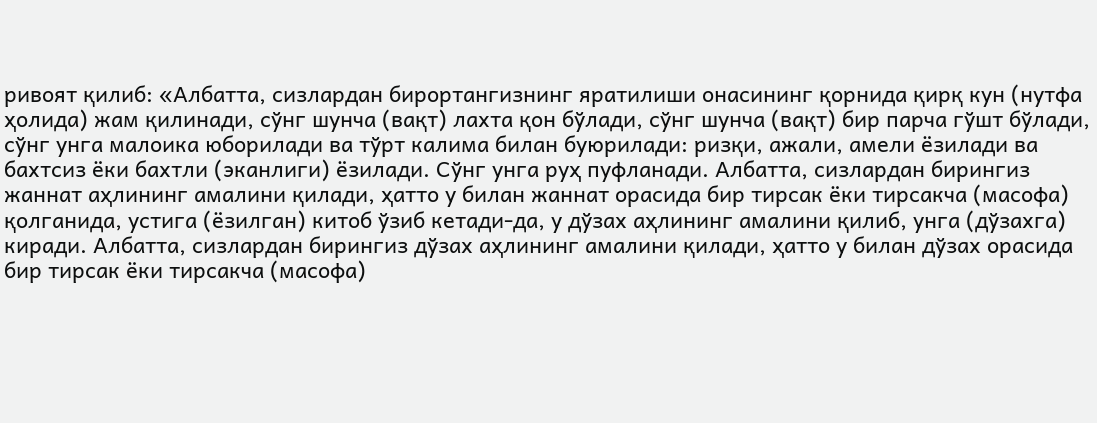ривоят қилиб: «Албатта, сизлардан бирортангизнинг яратилиши онасининг қорнида қирқ кун (нутфа ҳолида) жам қилинади, сўнг шунча (вақт) лахта қон бўлади, сўнг шунча (вақт) бир парча гўшт бўлади, сўнг унга малоика юборилади ва тўрт калима билан буюрилади: ризқи, ажали, амели ёзилади ва бахтсиз ёки бахтли (эканлиги) ёзилади. Сўнг унга руҳ пуфланади. Албатта, сизлардан бирингиз жаннат аҳлининг амалини қилади, ҳатто у билан жаннат орасида бир тирсак ёки тирсакча (масофа) қолганида, устига (ёзилган) китоб ўзиб кетади-да, у дўзах аҳлининг амалини қилиб, унга (дўзахга) киради. Албатта, сизлардан бирингиз дўзах аҳлининг амалини қилади, ҳатто у билан дўзах орасида бир тирсак ёки тирсакча (масофа)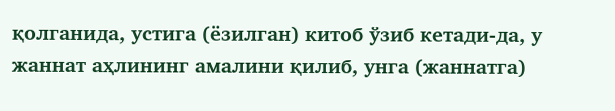қолганида, устига (ёзилган) китоб ўзиб кетади-да, у жаннат аҳлининг амалини қилиб, унга (жаннатга)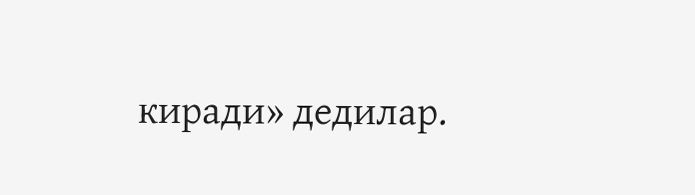киради» дедилар.